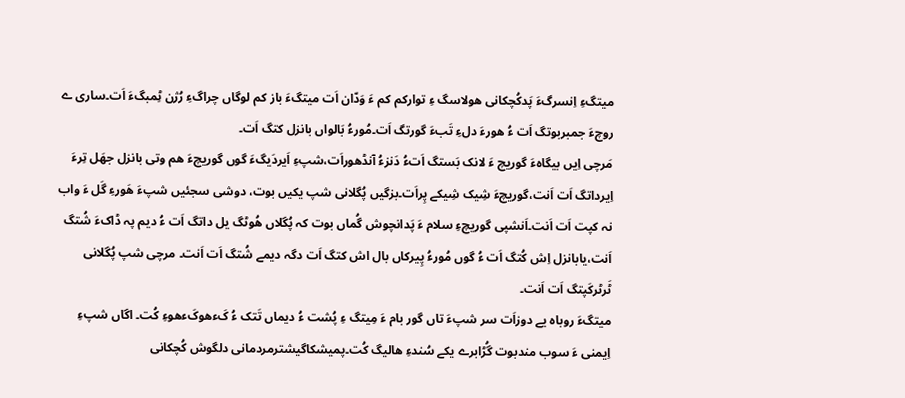میتگءِ اِنسرگءَ پَدکُچکانی ھولاسگ ءِ توارکم کم ءَ وَدّان اَت میتگءَ باز کم لوگاں چراگءِ رُژن ٹِمبگءَ اَت۔ساری ے روچءَ جمبربوتگ اَت ءُ ھورءَ دلءِ تَبءَ گورتگ اَت۔مُورءُ بَالواں بانزل کتگ اَت۔
مَرچی اِیں بیگاہءَ گوریچ ءَ لانک بَستگ اَتءُ دَنزءُ آنڈھوراَت،شپءِ اَیردَیگءَ گوں گوریچءَ ھم وتی بانزل جھَل تِرءَ اِیرداتگ اَت اَنت،گوریچءَ شِیک شِیکے پِراَت۔بزگیں پُگلانی شپ یکیں بوت، دوشی سجئیں شپءَ ھَورءِ گَل ءَ واب نہ کپت اَت اَنت۔اَنشپی گوریچءِ سلام ءَ پَدانچوش گُماں بوت کہ پُگلاں ھُوٹگ یل داتگ اَت ءُ دیم پہ ڈاکءَ شُتگ اَنت،یابانزل اِش کُتگ اَت ءُ گوں مُورءُ پِیرکاں بال اش کتگ اَت دگہ دیمے شُتگ اَت اَنت۔ مرچی شپ پُگلانی ٹَرٹرکَپتگ اَت اَنت۔
میتگءَ روباہ یے دوزاَت سر شپءَ تاں گور بام ءَ مِیتگ ءِ پُشت ءُ دیماں تَتک ءُ کَءھوکَءھوءِ کُت۔ اگاں شپءِ اِیمنی ءَ سوب مندبوت گُڑابرے یکے سُندءِ ھالیگ کُت۔پمیشکاگیشترمردمانی دلگوش کُچکانی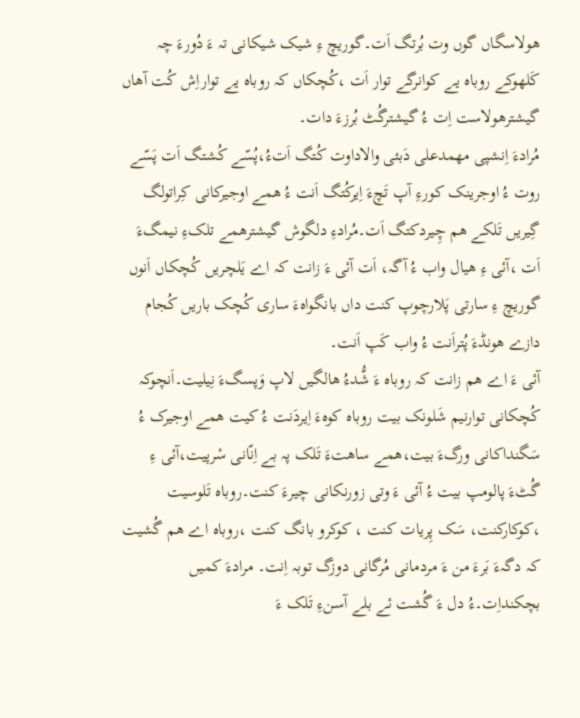ھولاسگاں گوں وت بُرتگ اَت۔گوریچ ءِ شیک شیکانی تہ ءَ دُورءَ چہ کَلھوکے روباہ یے کوانرگے توار اَت ،کُچکاں کہ روباہ یے تواراِش کُت آھاں گیشترھولاست اِت ءُ گیشترگُٹ بُرزءَ دات۔
مُرادءَ اِنشپی مھمدعلی دَبئی والاداوت کُتگ اَتءُ،پُسّے کُشتگ اَت پَسّے روت ءُ اوجرینک کورءِ آپ تَچءَ اِیرکُتگ اَنت ءُ ھمے اوجیرکانی کِراتولگ گِیریں تَلکے ھم چِیردکتگ اَت۔مُرادءِ دلگوش گیشترھمے تلکءِ نیمگءَ اَت ،آئی ءِ ھیال واب ءُ آگہ، اَت آئی ءَ زانت کہ اے یَلچریں کُچکاں اَنوں گوریچ ءِ سارتی پَلارچوپ کنت داں بانگواہءَ ساری کُچک باریں کُجام دازے ھونڈءَ پُتراَنت ءُ واب کَپ اَنت۔
آئی ءَ اے ھم زانت کہ روباہ ءَ شُّدءُ ھالگیں لاپ وَپسگءَ نِیلیت۔اَنچوکہ کُچکانی توارنیم شَلونک بیت روباہ کوہءَ اِیردَنت ءُ کیت ھمے اوجیرک ءُ سَگنداکانی ورگءَ بیت،ھمے ساھتءَ تَلک پہ بے اِنّانی سْرپیت،آئی ءِ گُٹءَ پالومپ بیت ءُ آئی ءَ وتی زورنکانی چیرءَ کنت۔روباہ تَلوسیت ،کوکارکنت، سَک پِریات کنت ، کوکرو بانگ کنت ،روباہ اے ھم گُشیت کہ دگہءَ بَرءَ من ءَ مردمانی مُرگانی دوزگ توبہ اِنت۔ مرادءَ کمیں بچکنداِت۔ءُ دل ءَ گُشت ئے بلے آسنءِ تَلک ءَ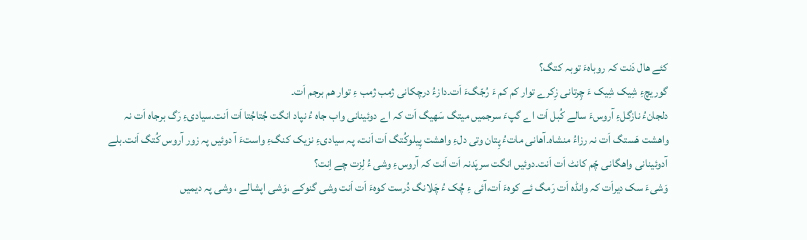کئے ھال دَنت کہ روباہءَ توبہ کتگ؟
گوریچءِ شِیک شِیک ءَ چِرتانی زِکرے توار کم کم ءَ رُجّگءَ اَت۔دازءُ درچکانی ژمب ژمب ءِ توار ھم برجم اَت۔
دلجانءُ نازگلءِ آروسءَ سالے کُبل اَت اے گپءَ سرجمیں میتگ سَھیگ اَت کہ اے دوئینانی واب جاہ ءُ نپاد انگت جُتاجُتا اَت اَنت۔سیادیءِ رَگ برجاہ اَت نہ واھشت ھَستگ اَت نہ رزاءُ منشاہ۔آھانی ماتءُ پِتان وتی دلءِ واھشت پِیلوکُتگ اَت اَنت، پہ سیادیءِ نزیک کنگءِ واستءَ آ دوئیں پہ زور آروس کُتگ اَنت۔بلے آدوئینانی واھگانی چّم کانٹ اَت اَنت۔دوئیں انگت سرپَدنہ اَت اَنت کہ آروسءِ وشی ءُ لِزت چے اِنت؟
وَشیءَ سک دیراَت کہ وانڈہ اَت رَمگ ئے کوہءَ اَت،آئی ءِ چُک ءُ چَلانگ دُرست کوہءَ اَت اَنت وشی گنوکے ،وَشی اپشالے ، وشی پہ دیمیں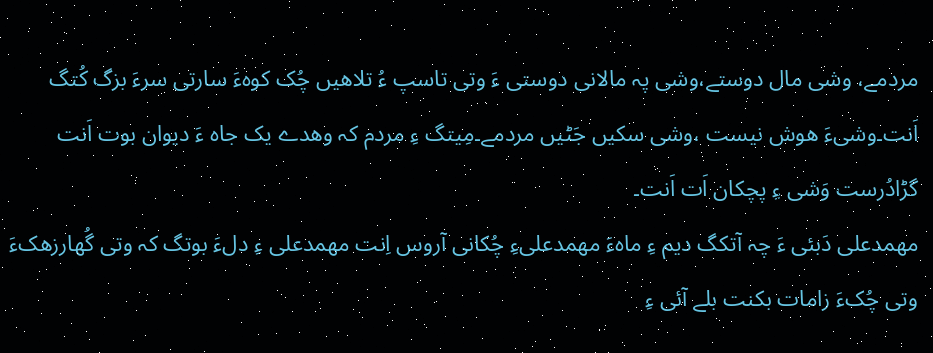مردمے، وشی مال دوستے،وشی پہ مالانی دوستی ءَ وتی تاسپ ءُ تلاھیں چُک کوہءَ سارتی سرءَ بزگ کُتگ اَنت۔وشیءَ ھوش نیست ،وشی سکیں جَٹیں مردمے۔مِیتگ ءِ مردم کہ وھدے یک جاہ ءَ دیوان بوت اَنت گڑادُرست وَشی ءِ پچکان اَت اَنت۔
مھمدعلی دَبئی ءَ چہ آتکگ دیم ءِ ماہءَ مھمدعلیءِ چُکانی آروس اِنت مھمدعلی ءِ دلءَ بوتگ کہ وتی گُھارزھکءَ وتی چُکءَ زامات بکنت بلے آئی ءِ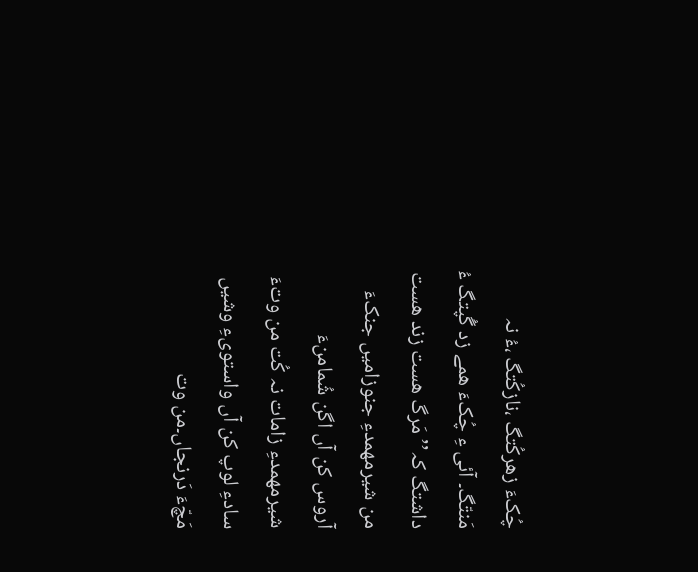چُکءَ زھرکُتگ ،نازکُتگ ،ءُ نہ مَنتّگ۔ آئی ءِ چُکءَ ھمے زد گُپتگ ءُ داشتگ کہ’’ مَرگ ھست زند ھست من شیرمھمدءِ جنوزامیں جنکءَ آروس کن آں اگن شُمامنءَ شیرمھمدءِ زامات نہ کُت من وتءَ سادءِ لوپ کن آں واستویءِ وشیں مَچّءَ دَرنجاں۔من وت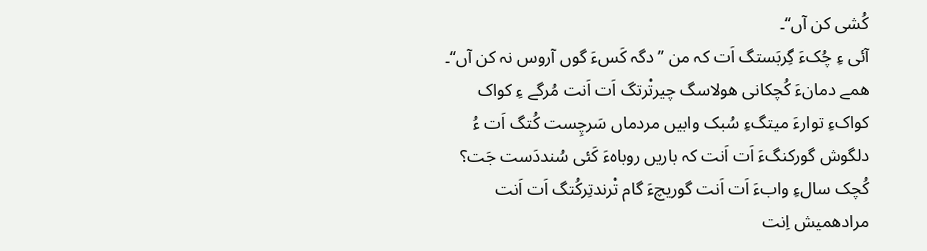کُشی کن آں‘‘۔
آئی ءِ چُکءَ گِربَستگ اَت کہ من ’’دگہ کَسءَ گوں آروس نہ کن آں‘‘۔
ھمے دمانءَ کُچکانی ھولاسگ چیرتْرتگ اَت اَنت مُرگے ءِ کواک کواکءِ توارءَ میتگءِ سُبک وابیں مردماں سَرچِست کُتگ اَت ءُ دلگوش گورکنگءَ اَت اَنت کہ باریں روباہءَ کَئی سُنددَست جَت؟
کُچک سالءِ وابءَ اَت اَنت گوریچءَ گام تْرندتِرکُتگ اَت اَنت مرادھمیش اِنت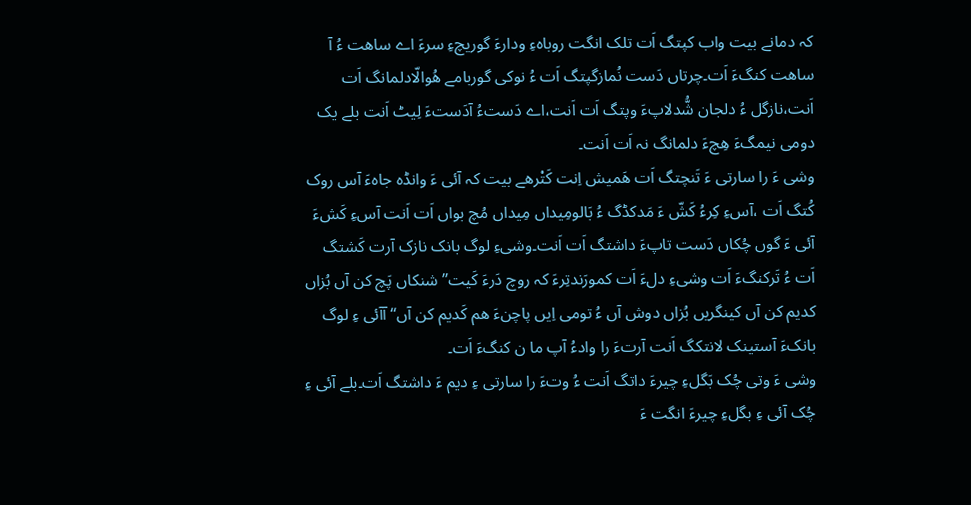کہ دمانے بیت واب کپتگ اَت تلک انگت روباہءِ ودارءَ گوریچءِ سرءَ اے ساھت ءُ آ ساھت کنگءَ اَت۔چرتاں دَست نُمازگپتگ اَت ءُ نوکی گوربامے ھُوالّادلمانگ اَت اَنت،نازگل ءُ دلجان شُّدلاپءَ وپتگ اَت اَنت،اے دَستءُ آدَستءَ لِیٹ اَنت بلے یک دومی نیمگءَ ھِچءَ دلمانگ نہ اَت اَنت۔
وشی ءَ را سارتی ءَ تَنچتگ اَت ھَمیش اِنت کَتْرھے بیت کہ آئی ءَ وانڈہ جاہءَ آس روک کُتگ اَت ،آسءِ کِرءُ کَشّ ءَ مَدکڈگ ءُ بَالومِیداں مِیداں مُچ بواں اَت اَنت آسءِ کَشءَ آئی ءَ گوں چُکاں دَست تاپءَ داشتگ اَت اَنت۔وشیءِ لوگ بانک نازک آرت کَشتگ اَت ءُ تَرکنگءَ اَت وشیءِ دلءَ اَت کمورَندتِرءَ کہ روچ دَرءَ کَیت’’ شنکاں پَچ کن آں بُزاں کدیم کن آں کینگریں بُزاں دوش آں ءُ تومی اِیں پاچنءَ ھم کَدیم کن آں‘‘ آآئی ءِ لوگ بانکءَ آستینک لانتکگ اَنت آرتءَ را وادءُ آپ ما ن کنگءَ اَت۔
وشی ءَ وتی چُک بَگلءِ چیرءَ داتگ اَنت ءُ وتءَ را سارتی ءِ دیم ءَ داشتگ اَت۔بلے آئی ءِ چُک آئی ءِ بگلءِ چیرءَ انگت ءَ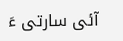آئی سارتی ءَ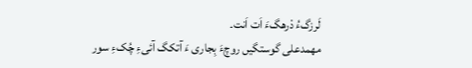لَرزگءُ دْرھگءَ اَت اَنت۔
مھمدعلی گوستگیں روچءَ بِجاری ءَ آتکگ آئیءِ چُکءِ سور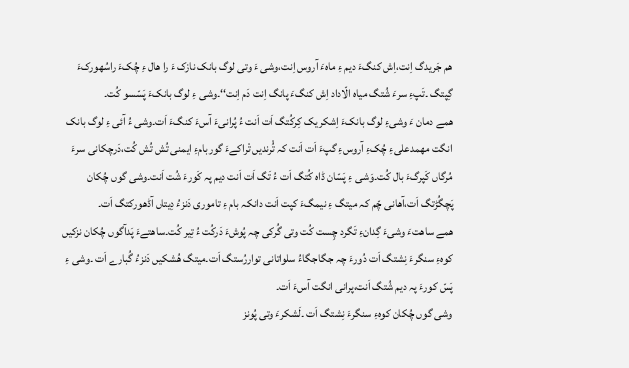ھم جَریدگ اِنت،اِش کنگءَ دیم ءِ ماہءَ آروس اِنت،وشی ءَ وتی لوگ بانک نازک ءَ را ھال ءِ چُکءَ راسُھورکءَ گِپتگ ۔تَپءِ سرءَ شُتگ میاہ الّاداد اِش کنگءَ پانگ اِنت دَم اِنت‘‘۔وشی ءِ لوگ بانکءَ پَسّسو کُت۔
ھمے دمان ءَ وشیءِ لوگ بانکءَ اِشکریک کِرکُتگ اَت اَنت ءُ پُرانیءَ آسءَ کنگءَ اَت۔وشی ءُ آئی ءِ لوگ بانک انگت مھمدعلیءِ چُکءِ آروسءِ گپءَ اَت اَنت کہ تُْرندیں تْراکےءَ گوربامءِ ایمنی تُش تُش کُت،دَرچکانی سرءَ مُرگاں کَپرگءَ بال کُت۔وَشی ءِ پَسّان ڈاہ کُتگ اَت ءُ تَگ اَت اَنت دیم پہ کَورءَ شُت اَنت۔وشی گوں چُکان پَچگُڑتگ اَت،آھانی چّم کہ میتگ ءِ نیمگءَ کپت اَنت دانکہ بام ءِ تاموری دَنزءُ دِیتاں آڈھورکتگ اَت۔
ھمے ساھتءَ وشیءَ گِدانءِ تَگرد چِست کُت وتی گُرکی چہ پُوشءَ دَرکُت ءُ تِیر کُت۔ساھتےءَ پَدآگوں چُکان نزکیں کوہءِ سنگرءَ نِشتگ اَت دُورءَ چہ جگاجگاءُ سلواتانی تواررُستگ اَت۔میتگ ھُشکیں دَنزءُ گُبارے اَت ۔وشی ءِ پَسّ کورءَ پہ دیم شُتگ اَنت،پرانی انگت آسءَ اَت۔
وشی گوں چُکان کوہءِ سنگرءَ نِشتگ اَت ۔لَشکرءَ وتی پُونز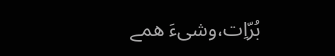بُرّاِت،وشیءَ ھمے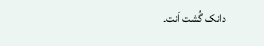دانک گُشت اَنت۔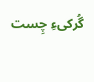گُرکیءِ چِست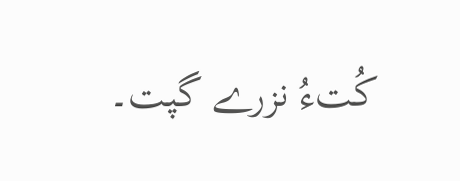کُتءُ نزرے گپت۔